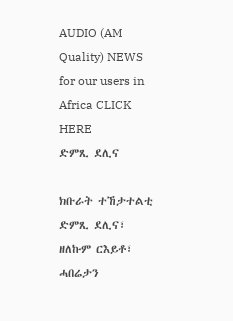AUDIO (AM Quality) NEWS for our users in Africa CLICK HERE
ድምጺ ደሊና

ክቡራት ተኸታተልቲ ድምጺ ደሊና፣ ዘለኩም ርእይቶ፣ ሓበሬታን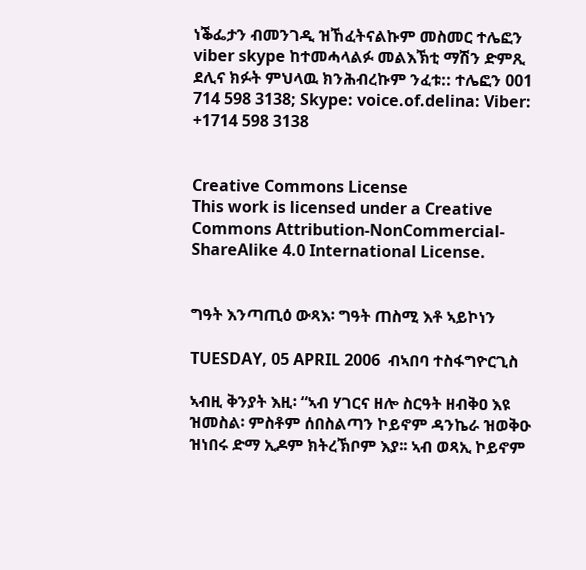ነቕፌታን ብመንገዲ ዝኸፈትናልኩም መስመር ተሌፎን viber skype ከተመሓላልፉ መልእኽቲ ማሽን ድምጺ ደሊና ክፉት ምህላዉ ክንሕብረኩም ንፈቱ:: ተሌፎን 001 714 598 3138; Skype: voice.of.delina: Viber: +1714 598 3138


Creative Commons License
This work is licensed under a Creative Commons Attribution-NonCommercial-ShareAlike 4.0 International License.


ግዓት እንጣጢዕ ውጻእ፡ ግዓት ጠስሚ እቶ ኣይኮነን

TUESDAY, 05 APRIL 2006  ብኣበባ ተስፋግዮርጊስ

ኣብዚ ቅንያት እዚ፡ “ኣብ ሃገርና ዘሎ ስርዓት ዘብቅዐ እዩ ዝመስል፡ ምስቶም ሰበስልጣን ኮይኖም ዳንኬራ ዝወቅዑ ዝነበሩ ድማ ኢዶም ክትረኽቦም እያ፡፡ ኣብ ወጻኢ ኮይኖም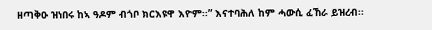ዘጣቅዑ ዝነበሩ ከኣ ዓዶም ብጎቦ ክርእዩዋ እዮም፡፡” እናተባሕለ ከም ሓውሲ ፈኸራ ይዝረብ፡፡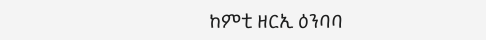ከምቲ ዘርኢ ዕንባባ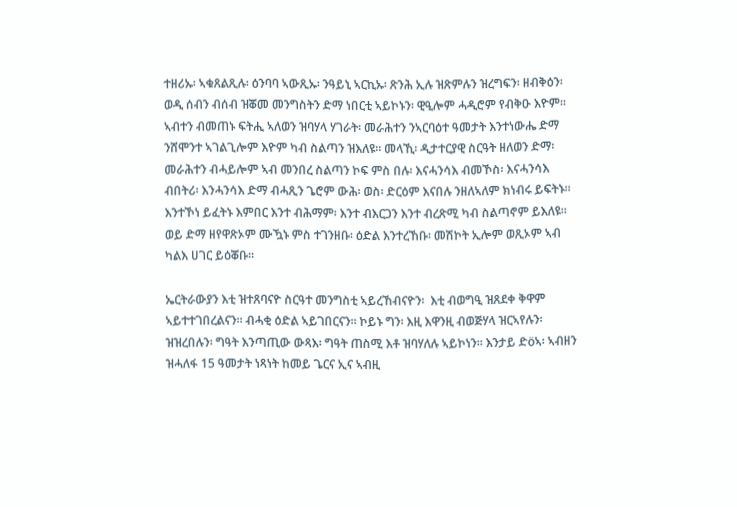ተዘሪኡ፡ ኣቁጸልጺሉ፡ ዕንባባ ኣውጺኡ፡ ንዓይኒ ኣርኪኡ፡ ጽንሕ ኢሉ ዝጽምሉን ዝረግፍን፡ ዘብቅዕን፡ ወዲ ሰብን ብሰብ ዝቖመ መንግስትን ድማ ነበርቲ ኣይኮኑን፡ ዊዒሎም ሓዲሮም የብቅዑ እዮም፡፡ ኣብተን ብመጠኑ ፍትሒ ኣለወን ዝባሃላ ሃገራት፡ መራሕተን ንኣርባዕተ ዓመታት እንተነውሔ ድማ ንሸሞንተ ኣገልጊሎም እዮም ካብ ስልጣን ዝእለዩ፡፡ መላኺ፡ ዲታተርያዊ ስርዓት ዘለወን ድማ፡ መራሕተን ብሓይሎም ኣብ መንበረ ስልጣን ኮፍ ምስ በሉ፡ እናሓንሳእ ብመኾስ፡ እናሓንሳእ ብበትሪ፡ እንሓንሳእ ድማ ብሓጺን ጌሮም ውሕ፡ ወስ፡ ድርዕም እናበሉ ንዘለኣለም ክነብሩ ይፍትኑ፡፡ እንተኾነ ይፈትኑ እምበር እንተ ብሕማም፡ እንተ ብእርጋን እንተ ብረጽሚ ካብ ስልጣኖም ይእለዩ፡፡ ወይ ድማ ዘየዋጽኦም ሙዃኑ ምስ ተገንዘቡ፡ ዕድል እንተረኸቡ፡ መሽኮት ኢሎም ወጺኦም ኣብ ካልእ ሀገር ይዕቖቡ፡፡

ኤርትራውያን እቲ ዝተጸባናዮ ስርዓተ መንግስቲ ኣይረኸብናዮን፡  እቲ ብወግዒ ዝጸደቀ ቅዋም ኣይተተገበረልናን፡፡ ብሓቂ ዕድል ኣይገበርናን፡፡ ኮይኑ ግን፡ እዚ እዋንዚ ብወጅሃላ ዝርኣየሉን፡ ዝዝረበሉን፡ ግዓት እንጣጢው ውጻእ፡ ግዓት ጠስሚ እቶ ዝባሃለሉ ኣይኮነን፡፡ እንታይ ድöኣ፡ ኣብዘን ዝሓለፋ 15 ዓመታት ነጻነት ከመይ ጌርና ኢና ኣብዚ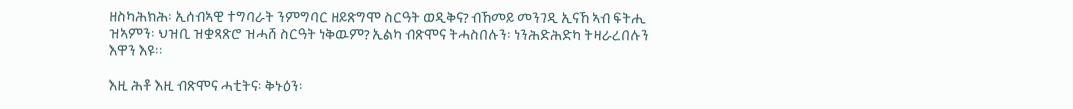ዘስካሕክሕ፡ ኢሰብኣዊ ተግባራት ንምግባር ዘይጽግሞ ስርዓት ወዲቅና? ብኸመይ መንገዲ ኢናኸ ኣብ ፍትሒ ዝኣምን፡ ህዝቢ ዝቋጻጽሮ ዝሓሸ ስርዓት ነቅዉም? ኢልካ ብጽሞና ትሓስበሉን፡ ነንሕድሕድካ ትዛራረበሉን እዋን እዩ፡፡

እዚ ሕቶ እዚ ብጽሞና ሓቲትና፡ ቅኑዕን፡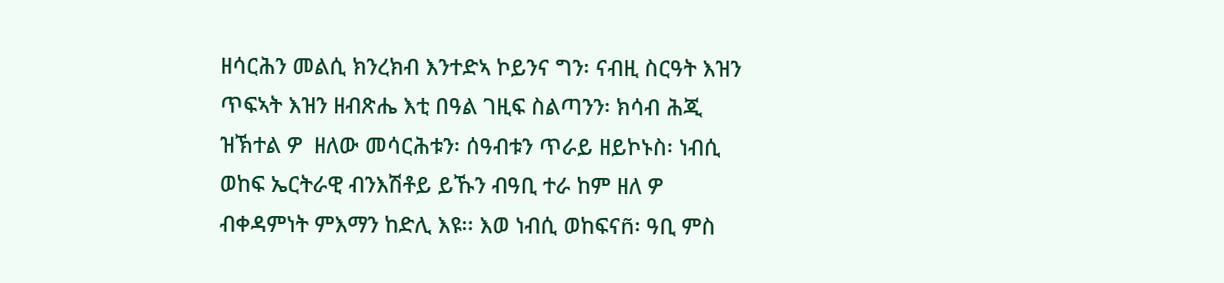ዘሳርሕን መልሲ ክንረክብ እንተድኣ ኮይንና ግን፡ ናብዚ ስርዓት እዝን ጥፍኣት እዝን ዘብጽሔ እቲ በዓል ገዚፍ ስልጣንን፡ ክሳብ ሕጂ ዝኽተል ዎ  ዘለው መሳርሕቱን፡ ሰዓብቱን ጥራይ ዘይኮኑስ፡ ነብሲ ወከፍ ኤርትራዊ ብንእሽቶይ ይኹን ብዓቢ ተራ ከም ዘለ ዎ  ብቀዳምነት ምእማን ከድሊ እዩ፡፡ እወ ነብሲ ወከፍናñ፡ ዓቢ ምስ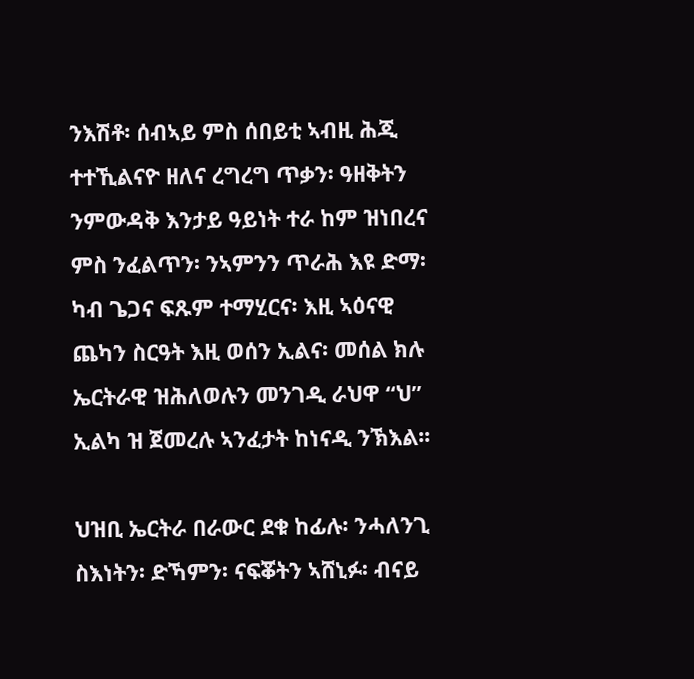ንእሽቶ፡ ሰብኣይ ምስ ሰበይቲ ኣብዚ ሕጂ ተተኺልናዮ ዘለና ረግረግ ጥቃን፡ ዓዘቅትን ንምውዳቅ እንታይ ዓይነት ተራ ከም ዝነበረና ምስ ንፈልጥን፡ ንኣምንን ጥራሕ እዩ ድማ፡ ካብ ጌጋና ፍጹም ተማሂርና፡ እዚ ኣዕናዊ ጨካን ስርዓት እዚ ወሰን ኢልና፡ መሰል ክሉ ኤርትራዊ ዝሕለወሉን መንገዲ ራህዋ “ህ” ኢልካ ዝ ጀመረሉ ኣንፈታት ከነናዲ ንኽእል፡፡

ህዝቢ ኤርትራ በራውር ደቁ ከፊሉ፡ ንሓለንጊ ስእነትን፡ ድኻምን፡ ናፍቖትን ኣሸኒፉ፡ ብናይ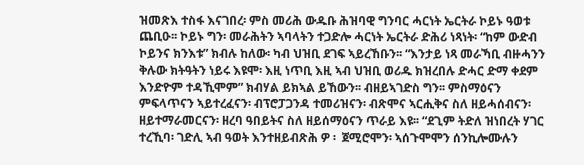ዝመጽእ ተስፋ እናገበረ፡ ምስ መሪሕ ውዱቡ ሕዝባዊ ግንባር ሓርነት ኤርትራ ኮይኑ ዓወቱ ጨቢዑ፡፡ ኮይኑ ግን፡ መራሕትን ኣባላትን ተጋድሎ ሓርነት ኤርትራ ድሕሪ ነጻነት፡ “ከም ውድብ ኮይንና ክንእቱ” ክብሉ ከለው፡ ካብ ህዝቢ ደገፍ ኣይረኸቡን፡፡ “እንታይ ነጻ መራኻቢ ብዙሓንን ቅሉው ክትዓትን ነይሩ እዩሞ፡ እዚ ነጥቢ እዚ ኣብ ህዝቢ ወሪዱ ክዝረበሉ ድሓር ድማ ቀደም እንድዮም ተዳኺሞም” ክብሃል ይክኣል ይኸውን፡፡ ብዘይኣገድስ ግን፡፡ ምስማዕናን ምፍላጥናን ኣይተረፈናን፡ ብፕሮፓጋንዳ ተመሪዝናን፡ ብጽሞና ኣርሒቅና ስለ ዘይሓሰብናን፡ ዘይተማራመርናን፡ ዘረባ ዓበይትና ስለ ዘይሰማዕናን ጥራይ እዩ፡፡ “ደጊም ትድለ ዝነበረት ሃገር ተረኺባ፡ ገድሊ ኣብ ዓወት እንተዘይብጽሕ ዎ ፡  ጀሚሮሞን፡ ኣሰጉሞሞን ሰንኪሎሙሉን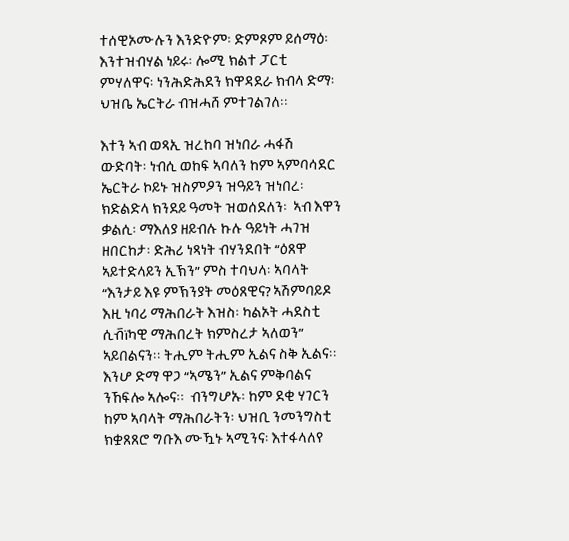ተሰዊኦሙሉን እንድዮም፡ ድምጾም ይሰማዕ፡ እንተዝብሃል ነይሩ፡ ሎሚ ክልተ ፓርቲ ምሃለዋና፡ ነንሕድሕደን ክዋዳደራ ክብላ ድማ፡ ህዝቤ ኤርትራ ብዝሓሸ ምተገልገለ፡፡

እተን ኣብ ወጻኢ ዝረከባ ዝነበራ ሓፋሽ ውድባት፡ ነብሲ ወከፍ ኣባለን ከም ኣምባሳደር ኤርትራ ኮይኑ ዝስምዖን ዝዓይን ዝነበረ፡ ክድልድላ ክንደይ ዓመት ዝወሰደለን፡  ኣብ እዋን ቃልሲ፡ ማእለያ ዘይብሉ ኩሉ ዓይነት ሓገዝ ዘበርከታ፡ ድሕሪ ነጻነት ብሃንደበት “ዕጸዋ ኣይተድላይን ኢኽን” ምስ ተባህላ፡ ኣባላት “እንታይ እዩ ምኽንያት መዕጸዊና? ኣሽምባይዶ እዚ ነባሪ ማሕበራት እዝስ፡ ካልኦት ሓደስቲ ሲቭïካዊ ማሕበረት ክምስረታ ኣለወን” ኣይበልናን፡፡ ትሒም ትሒም ኢልና ስቅ ኢልና፡፡ እንሆ ድማ ዋጋ “ኣሜን” ኢልና ምቅባልና ንኸፍሎ ኣሎና፡፡  ብንግሆኡ፡ ከም ደቂ ሃገርን ከም ኣባላት ማሕበራትን፡ ህዝቢ ንመንግስቲ ክቋጸጸሮ ግቡእ ሙዃኑ ኣሚንና፡ እተፋላለየ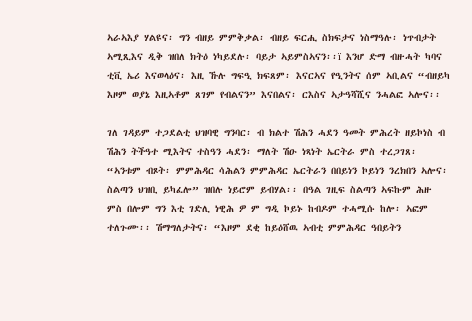ኣራኣእያ ሃልዩና፡ ግን ብዘይ ምምቅቃል፡ ብዘይ ፍርሒ ስክፍታና ነስማዓሉ፡ ነጥብታት ኣሚጺእና ዲቅ ዝበለ ክትዕ ነካይደሉ፡ ባይታ ኣይምስኣናን፡፡ï እንሆ ድማ ብዙሓት ካባና ቲቪ ኤሪ እናወላዕና፡ እዚ ኹሉ ግፍዒ ክፍጸም፡ እናርኣና የዒንትና ሰም ኣቢልና “ብዘይካ እዞም ወያኔ እዚኣቶም ጸገም የብልናን” እናበልና፡ ርእስና ኣታዓሻሺና ንሓልፎ ኣሎና፡፡

ገለ ገዳይም ተጋደልቲ ህዝባዊ ግንባር፡ ብ ክልተ ሽሕን ሓደን ዓመት ምሕረት ዘይኮነስ ብ ሽሕን ትችዓተ ሚእትና ተስዓን ሓደን፡ ማለት ሽዑ ነጻነት ኤርትራ ምስ ተረጋገጸ፡ “ኣንቱም ብጾት፡ ምምሕዳር ሳሕልን ምምሕዳር ኤርትራን በበይነን ኮይነን ንረክበን ኣሎና፡ ስልጣን ህዝቢ ይካፈሎ” ዝበሉ ነይሮም ይብሃል፡፡ በዓል ገዚፍ ስልጣን ኣፍኩም ሕዙ ምስ በሎም ግን እቲ ገድሊ ነዊሕ ዎ ም ግዲ ኮይኑ ከብዶም ተሓሚሱ ከሎ፡ ኣፎም ተለጉሙ፡፡ ሽማግለታትና፡ “እዞም ደቂ ከይዕሸዉ ኣብቲ ምምሕዳር ዓበይትን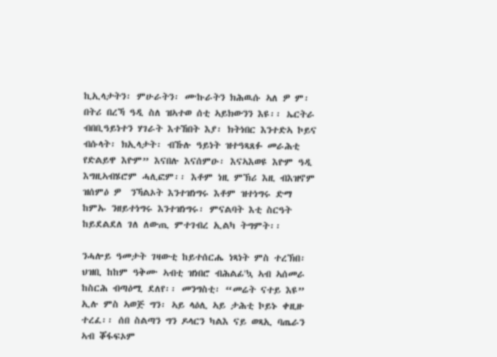ኪኢላታትን፡ ምሁራትን፡ ሙኩራትን ክሕዉሱ ኣለ ዎ ም፡ በትሪ በረኻ ዓዲ ስለ ዝኣተወ ሰቲ ኣይክውንን እዩ፡፡ ኤርትራ ብበቢዓይነተን ሃገራት እተኸበት እያ፡ ክትነበር እንተድኣ ኮይና ብሱላት፡ ክኢላታት፡ ብኹሉ ዓይነት ዝተዓጻጸፉ መራሕቲ የድልይዋ እዮም” እናበሉ እናሰምዑ፡ እናኣእወዩ እዮም ዓዲ እግዚኣብሄሮም ሓሊፎም፡፡ እቶም ነዚ ምኽሪ እዚ ብእዝኖም ዝሰምዕ ዎ  ንኻልኦት እንተዝነግሩ እቶም ዝተነግሩ ድማ ከምኡ ንዘይተነግሩ እንተዝነግሩ፡ ምናልባት እቲ ስርዓት ከይደልደለ ገለ ለውጢ ምተገብረ ኢልካ ትግምት፡፡

ንሓሎይ ዓመታት ገዛውቲ ከይተሰርሔ ነጻነት ምስ ተረኽበ፡ ህዝቢ ከከም ዓቅሙ ኣብቲ ዝነበሮ ብሕልፊ'ኳ ኣብ ኣሰመራ ከስርሕ ብጣዕሚ ደለየ፡፡ መንግስቲ፡ “መሬት ናተይ እዩ” ኢሉ ምስ ኣወጅ ግን፡ ኣይ ላዕሊ ኣይ ታሕቲ ኮይኑ ቀዚዙ ተረፈ፡፡ ሰበ ስልጣን ግን ዶላርን ካልእ ናይ ወጻኢ ባጤራን ኣብ ቖፋፍኦም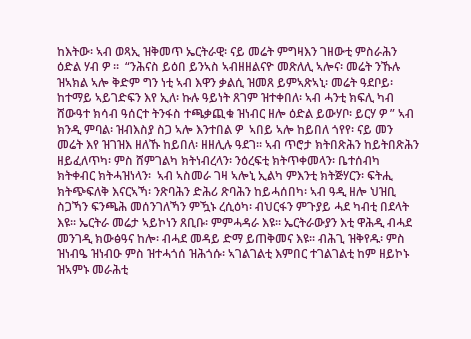ከእትው፡ ኣብ ወጻኢ ዝቅመጥ ኤርትራዊ፡ ናይ መሬት ምግዛእን ገዘውቲ ምስራሕን ዕድል ሃብ ዎ ፡፡  “ንሕናስ ይዕበ ይንኣስ ኣብዘዘልናዮ መጽለሊ ኣሎና፡ መሬት ንኹሉ ዝኣክል ኣሎ ቅድም ግን ነቲ ኣብ እዋን ቃልሲ ዝመጸ ይምኣጽኣኒ፡ መሬት ዓደቦይ፡ ከተማይ ኣይገድፍን እየ ኢለ፡ ኩሉ ዓይነት ጸገም ዝተቀበለ፡ ኣብ ሓንቲ ክፍሊ ካብ ሸውዓተ ክሳብ ዓሰርተ ትንፋስ ተጫቃጪቁ ዝነብር ዘሎ ዕድል ይውሃቦ፡ ይርሃ ዎ ” ኣብ ክንዲ ምባል፡ ዝብእስያ ስጋ ኣሎ እንተበል ዎ  ኣበይ ኣሎ ከይበለ ጎየየ፡ ናይ መን መሬት እየ ዝገዝእ ዘለኹ ከይበለ፡ ዘዘሊሉ ዓደገ፡፡ ኣብ ጥሮታ ክትበጽሕን ከይትበጽሕን ዘይፈለጥካ፡ ምስ ሸምገልካ ክትነብረላን፡ ንዕረፍቲ ክትጥቀመላን፡ ቤተሰብካ ክትቀብር ክትሓዝነላን፡  ኣብ ኣስመራ ገዛ ኣሎኒ ኢልካ ምእንቲ ክትጅሃርን፡ ፍትሒ ክትጭፍለቅ እናርኣኻ፡ ንጽባሕን ድሕሪ ጽባሕን ከይሓሰበካ፡ ኣብ ዓዲ ዘሎ ህዝቢ ስጋኻን ፍንጫሕ መሰንገለኻን ምዃኑ ረሲዕካ፡ ብህርፋን ምጉያይ ሓደ ካብቲ በደላት እዩ፡፡ ኤርትራ መሬታ ኣይኮነን ጸቢቡ፡ ምምሓዳራ እዩ፡፡ ኤርትራውያን እቲ ዋሕዲ ብሓደ መንገዲ ክውፅዓና ከሎ፡ ብሓደ መዳይ ድማ ይጠቅመና እዩ፡፡ ብሕጊ ዝቅየዱ፡ ምስ ዝነብዔ ዝነብዑ ምስ ዝተሓጎሰ ዝሕጎሱ፡ ኣገልገልቲ እምበር ተገልገልቲ ከም ዘይኮኑ ዝኣምኑ መራሕቲ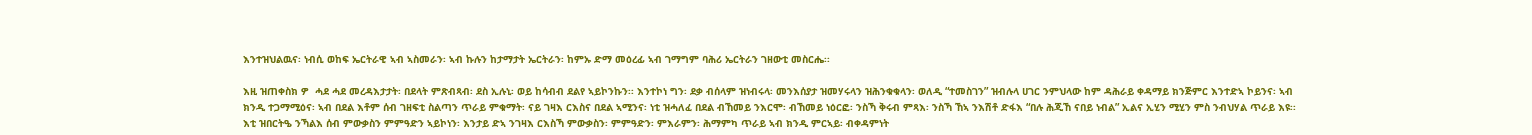እንተዝህልዉና፡ ነብሲ ወከፍ ኤርትራዊ ኣብ ኣስመራን፡ ኣብ ኩሉን ከታማታት ኤርትራን፡ ከምኡ ድማ መዕረፊ ኣብ ገማግም ባሕሪ ኤርትራን ገዘውቲ መስርሔ፡፡

እዚ ዝጠቀስክ ዎ  ሓደ ሓደ መረዳእታታት፡ በደላት ምጽብጻብ፡ ደስ ኢሉኒ፡ ወይ ከሳብብ ደልየ ኣይኮንኩን፡፡ እንተኮነ ግን፡ ደቃ ብሰላም ዝነብሩላ፡ መንእሰያታ ዝመሃሩላን ዝሕንቁቁላን፡ ወለዲ “ተመስገን” ዝብሉላ ሀገር ንምህላው ከም ዳሕራይ ቀዳማይ ክንጅምር እንተድኣ ኮይንና፡ ኣብ ክንዲ ተጋማሚዕና፡ ኣብ በደል እቶም ሰብ ገዘፍቲ ስልጣን ጥራይ ምቁማት፡ ናይ ገዛእ ርእስና በደል ኣሚንና፡ ነቲ ዝሓለፈ በደል ብኸመይ ንእርሞ፡ ብኸመይ ነዕርፎ፡ ንስኻ ቅሩብ ምጻእ፡ ንስኻ ኸኣ ንእሽቶ ድፋእ “በሉ ሕጂኸ ናበይ ነብል” ኢልና ኢሂን ሚሂን ምስ ንብህሃል ጥራይ እዩ፡፡  እቲ ዝበርትዔ ንኻልእ ሰብ ምውቃስን ምምዓድን ኣይኮነን፡ እንታይ ድኣ ንገዛእ ርእስኻ ምውቃስን፡ ምምዓድን፡ ምእራምን፡ ሕማምካ ጥራይ ኣብ ክንዲ ምርኣይ፡ ብቀዳምነት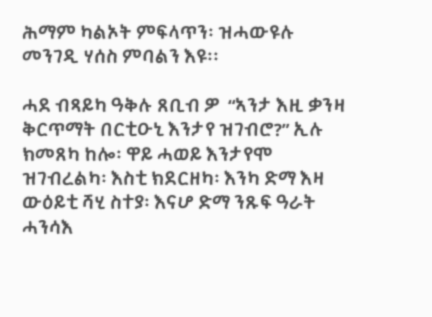ሕማም ካልኦት ምፍላጥን፡ ዝሓውዩሉ መንገዲ ሃሰስ ምባልን እዩ፡፡

ሓደ ብጻይካ ዓቅሉ ጸቢብ ዎ  “ኣንታ እዚ ቃንዛ ቅርጥማት በርቲዑኒ እንታየ ዝገብሮ?” ኢሉ ክመጸካ ከሎ፡ ዋይ ሓወይ እንታየሞ ዝገብረልካ፡ እስቲ ክደርዘካ፡ እንካ ድማ እዛ ውዕይቲ ሻሂ ስተያ፡ እናሆ ድማ ንጹፍ ዓራት ሓንሳእ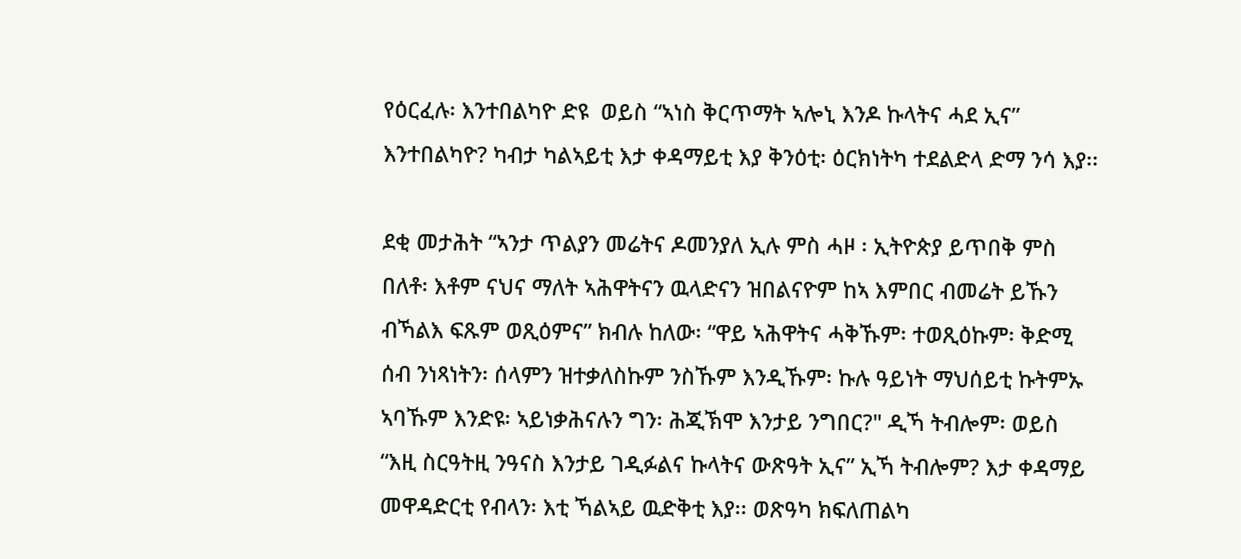የዕርፈሉ፡ እንተበልካዮ ድዩ  ወይስ “ኣነስ ቅርጥማት ኣሎኒ እንዶ ኩላትና ሓደ ኢና” እንተበልካዮ? ካብታ ካልኣይቲ እታ ቀዳማይቲ እያ ቅንዕቲ፡ ዕርክነትካ ተደልድላ ድማ ንሳ እያ፡፡

ደቂ መታሕት “ኣንታ ጥልያን መሬትና ዶመንያለ ኢሉ ምስ ሓዞ ፡ ኢትዮጵያ ይጥበቅ ምስ በለቶ፡ እቶም ናህና ማለት ኣሕዋትናን ዉላድናን ዝበልናዮም ከኣ እምበር ብመሬት ይኹን ብኻልእ ፍጹም ወጺዕምና” ክብሉ ከለው፡ “ዋይ ኣሕዋትና ሓቅኹም፡ ተወጺዕኩም፡ ቅድሚ ሰብ ንነጻነትን፡ ሰላምን ዝተቃለስኩም ንስኹም እንዲኹም፡ ኩሉ ዓይነት ማህሰይቲ ኩትምኡ ኣባኹም እንድዩ፡ ኣይነቃሕናሉን ግን፡ ሕጂኽሞ እንታይ ንግበር?" ዲኻ ትብሎም፡ ወይስ “እዚ ስርዓትዚ ንዓናስ እንታይ ገዲፉልና ኩላትና ውጽዓት ኢና” ኢኻ ትብሎም? እታ ቀዳማይ መዋዳድርቲ የብላን፡ እቲ ኻልኣይ ዉድቅቲ እያ፡፡ ወጽዓካ ክፍለጠልካ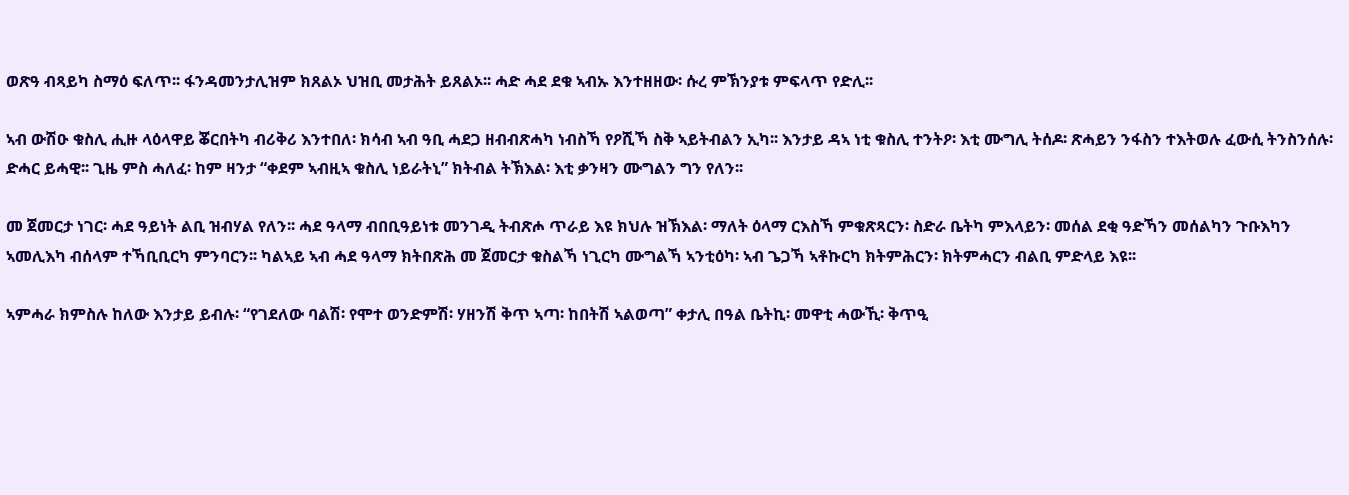ወጽዓ ብጻይካ ስማዕ ፍለጥ፡፡ ፋንዳመንታሊዝም ክጸልኦ ህዝቢ መታሕት ይጸልኦ፡፡ ሓድ ሓደ ደቁ ኣብኡ እንተዘዘው፡ ሱረ ምኽንያቱ ምፍላጥ የድሊ፡፡

ኣብ ውሽዑ ቁስሊ ሒዙ ላዕላዋይ ቖርበትካ ብሪቅሪ እንተበለ፡ ክሳብ ኣብ ዓቢ ሓደጋ ዘብብጽሓካ ነብስኻ የዖሺኻ ስቅ ኣይትብልን ኢካ፡፡ እንታይ ዳኣ ነቲ ቁስሊ ተንትዖ፡ እቲ ሙግሊ ትሰዶ፡ ጽሓይን ንፋስን ተእትወሉ ፈውሲ ትንስንሰሉ፡ ድሓር ይሓዊ፡፡ ጊዜ ምስ ሓለፈ፡ ከም ዛንታ “ቀደም ኣብዚኣ ቁስሊ ነይራትኒ” ክትብል ትኽእል፡ እቲ ቃንዛን ሙግልን ግን የለን፡፡

መ ጀመርታ ነገር፡ ሓደ ዓይነት ልቢ ዝብሃል የለን፡፡ ሓደ ዓላማ ብበቢዓይነቱ መንገዲ ትብጽሖ ጥራይ እዩ ክህሉ ዝኽእል፡ ማለት ዕላማ ርእስኻ ምቁጽጻርን፡ ስድራ ቤትካ ምእላይን፡ መሰል ደቂ ዓድኻን መሰልካን ጉቡእካን ኣመሊእካ ብሰላም ተኻቢቢርካ ምንባርን፡፡ ካልኣይ ኣብ ሓደ ዓላማ ክትበጽሕ መ ጀመርታ ቁስልኻ ነጊርካ ሙግልኻ ኣንቲዕካ፡ ኣብ ጌጋኻ ኣቶኩርካ ክትምሕርን፡ ክትምሓርን ብልቢ ምድላይ እዩ፡፡

ኣምሓራ ክምስሉ ከለው እንታይ ይብሉ፡ “የገደለው ባልሽ፡ የሞተ ወንድምሽ፡ ሃዘንሽ ቅጥ ኣጣ፡ ከበትሽ ኣልወጣ” ቀታሊ በዓል ቤትኪ፡ መዋቲ ሓውኺ፡ ቅጥዒ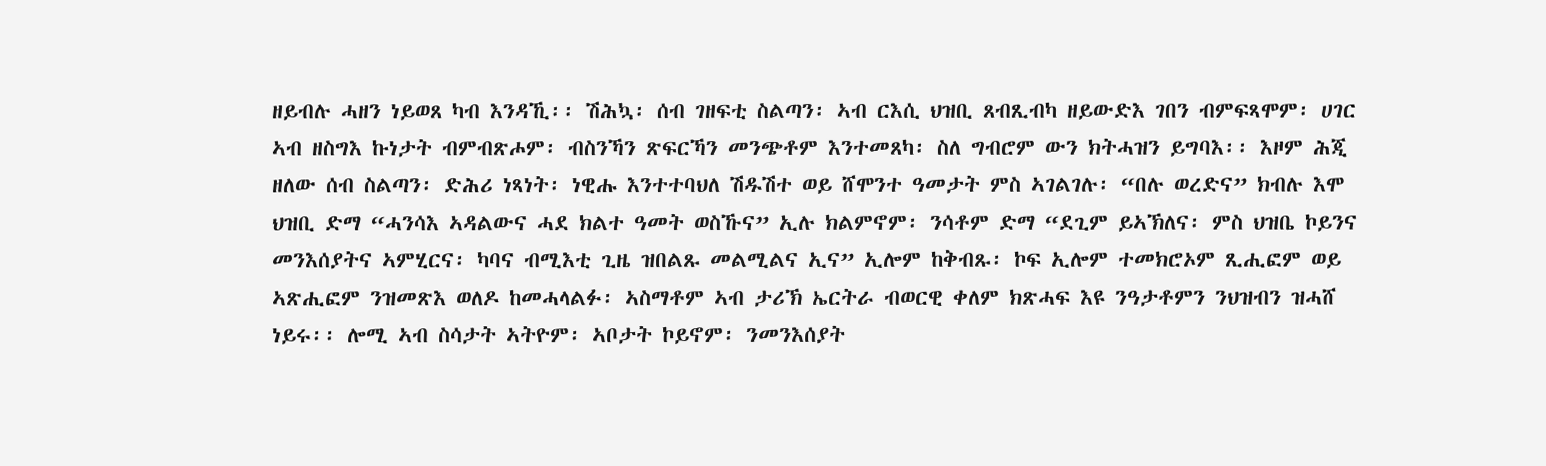ዘይብሉ ሓዘን ነይወጸ ካብ እንዳኺ፡፡ ሽሕኳ፡ ሰብ ገዘፍቲ ስልጣን፡ ኣብ ርእሲ ህዝቢ ጸብጺብካ ዘይውድእ ገበን ብምፍጻሞም፡ ሀገር ኣብ ዘስግእ ኩነታት ብምብጽሖም፡ ብስንኻን ጽፍርኻን መንጭቶም እንተመጸካ፡ ስለ ግብሮም ውን ክትሓዝን ይግባእ፡፡ እዞም ሕጂ ዘለው ሰብ ስልጣን፡ ድሕሪ ነጻነት፡ ነዊሑ እንተተባህለ ሽዱሽተ ወይ ሸሞንተ ዓመታት ምስ ኣገልገሉ፡ “በሉ ወረድና” ክብሉ እሞ ህዝቢ ድማ “ሓንሳእ ኣዳልውና ሓደ ክልተ ዓመት ወስኹና” ኢሉ ክልምኖም፡ ንሳቶም ድማ “ደጊም ይኣኽለና፡ ምስ ህዝቤ ኮይንና መንእሰያትና ኣምሂርና፡ ካባና ብሚእቲ ጊዜ ዝበልጹ መልሚልና ኢና” ኢሎም ከቅብጹ፡ ኮፍ ኢሎም ተመክሮኦም ጺሒፎም ወይ ኣጽሒፎም ንዝመጽእ ወለዶ ከመሓላልፉ፡ ኣስማቶም ኣብ ታሪኽ ኤርትራ ብወርዊ ቀለም ክጽሓፍ እዩ ንዓታቶምን ንህዝብን ዝሓሸ ነይሩ፡፡ ሎሚ ኣብ ስሳታት ኣትዮም፡ ኣቦታት ኮይኖም፡ ንመንእሰያት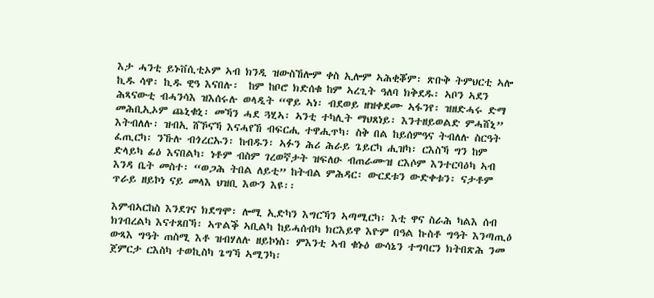እታ ሓንቲ ይኑቨሲቲኦም ኣብ ክንዲ ዝውስኸሎም ቀስ ኢሎም ኣሕቂቖም፡ ጽቡቅ ትምህርቲ ኣሎ ኪዱ ሳዋ፡ ኪዱ ዊዓ እናበሉ፡  ከም ከቦሮ ክድሰቁ ከም ኣረጊት ዓለባ ክቅደዱ፡ ኣቦን ኣደን ሕጻናውቲ ብሓንሳእ ዝእሰሩሉ ወላዲት “ዋይ ኣነ፡ ብደወይ ዘዝቀደሙ ኣፋንየ፡ ዝዘድሓሩ ድማ መሕቢኢኦም ጨኒቁኒ፡ መኻን ሓደ ጓሂኣ፡ ኣንቲ ተካሊት ማህጸነይ፡ እንተዘይወልድ ምሓሸኒ” እትብለሉ፡ ዝብኢ ሸኾናኻ እናሓየኸ ብፍርሒ ተዋሒጥካ፡ ስቅ በል ከይሰምዓና ትብለሉ ስርዓት ፈጢርካ፡ ንኹሉ ብጎረርኡን፡ ከብዱን፡ ኣፉን ሕሪ ሕራይ ጌይርካ ሒዝካ፡ ርእስኻ ግን ከም ድላይካ ፊዕ እናበልካ፡ ነቶም ብስም ገረወኛታት ዝፍለዑ ብጠራሙዝ ርእሶም እንተርባዕካ ኣብ እንዳ ቤት መስተ፡ “ወጋሕ ትበል ለይቲ” ከትብል ምሕዳር፡ ውርደቱን ውድቀቱን፡ ናታቶም ጥራይ ዘይኮነ ናይ መላእ ህዝቢ እውን እዩ፡፡

እምብኣርከስ እንደገና ክደግሞ፡ ሎሚ ኢድካን እግርኻን ኣጣሚርካ፡ እቲ ዋና ስራሕ ካልእ ሰብ ክገብረልካ እናተጸበኻ፡ ኣጥልቕ ኣቢልካ ከይሓሰብካ ክርእይዋ እዮም በዓል ኩስቶ ግዓት እንጣጢዕ ውጻእ ግዓት ጠስሚ እቶ ዝብሃለሉ ዘይኮነስ፡ ምእንቲ ኣብ ቁኑዕ ውሳኔን ተግባርን ክትበጽሕ ንመ ጀምርታ ርእስካ ተወኪስካ ጌግኻ ኣሚንካ፡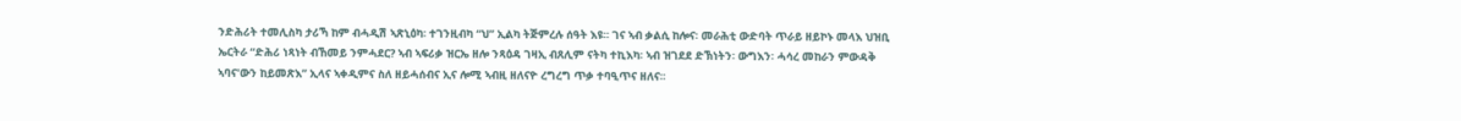ንድሕሪት ተመሊስካ ታሪኻ ከም ብሓዲሽ ኣጽኒዕካ፡ ተገንዚብካ “ህ” ኢልካ ትጅምረሉ ሰዓት እዩ፡፡ ገና ኣብ ቃልሲ ከሎና፡ መራሕቲ ውድባት ጥራይ ዘይኮኑ መላእ ህዝቢ ኤርትራ “ድሕሪ ነጻነት ብኸመይ ንምሓደር? ኣብ ኣፍሪቃ ዝርኤ ዘሎ ንጻዕዳ ገዛኢ ብጸሊም ናትካ ተኪእካ፡ ኣብ ዝገደደ ድኽነትን፡ ውግእን፡ ሓሳረ መከራን ምውዳቅ ኣባና'ውን ከይመጽእ” ኢላና ኣቀዲምና ስለ ዘይሓሰብና ኢና ሎሚ ኣብዚ ዘለናዮ ረግረግ ጥቃ ተባዒጥና ዘለና፡፡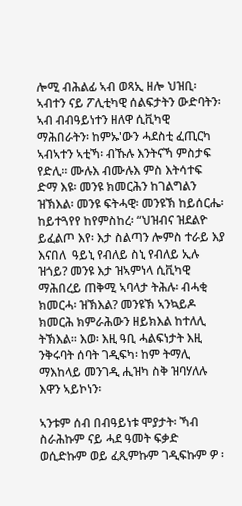ሎሚ ብሕልፊ ኣብ ወጻኢ ዘሎ ህዝቢ፡ ኣብተን ናይ ፖሊቲካዊ ሰልፍታትን ውድባትን፡ ኣብ ብብዓይነተን ዘለዋ ሲቪካዊ ማሕበራትን፡ ከምኡ'ውን ሓደስቲ ፈጢርካ ኣብኣተን ኣቲኻ፡ ብኹሉ እንትናኻ ምስታፍ የድሊ፡፡ ሙሉእ ብሙሉእ ምስ እትሳተፍ ድማ እዩ፡ መንዩ ክመርሕን ከገልግልን ዝኽእል፡ መንዩ ፍትሓዊ፡ መንዩኽ ከይሰርሔ፡ ከይተጓየየ ከየምስከረ፡ “ህዝብና ዝደልዮ ይፈልጦ እየ፡ እታ ስልጣን ሎምስ ተራይ እያ እናበለ  ዓይኒ የብለይ ስኒ የብለይ ኢሉ ዝጎይ? መንዩ እታ ዝኣምነላ ሲቪካዊ ማሕበረይ ጠቅሚ ኣባላታ ትሕሉ፡ ብሓቂ ክመርሓ፡ ዝኽእል? መንዩኽ ኣንኳይዶ ክመርሕ ክምራሕውን ዘይክእል ከተለሊ ትኽእል፡፡ እወ፡ እዚ ዓቢ ሓልፍነታት እዚ ንቅሩባት ሰባት ገዲፍካ፡ ከም ትማሊ ማእከላይ መንገዲ ሒዝካ ስቅ ዝባሃለሉ እዋን ኣይኮነን፡

ኣንቱም ሰብ በብዓይነቱ ሞያታት፡ ኻብ ስራሕኩም ናይ ሓደ ዓመት ፍቃድ ወሲድኩም ወይ ፈጺምኩም ገዲፍኩም ዎ ፡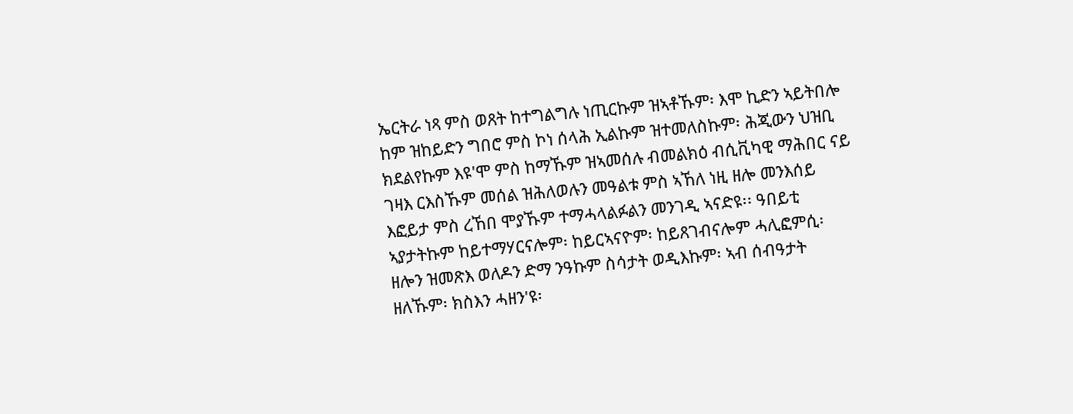ኤርትራ ነጻ ምስ ወጸት ከተግልግሉ ነጢርኩም ዝኣቶኹም፡ እሞ ኪድን ኣይትበሎ ከም ዝከይድን ግበሮ ምስ ኮነ ሰላሕ ኢልኩም ዝተመለስኩም፡ ሕጂውን ህዝቢ ክደልየኩም እዩ'ሞ ምስ ከማኹም ዝኣመሰሉ ብመልክዕ ብሲቪካዊ ማሕበር ናይ ገዛእ ርእስኹም መሰል ዝሕለወሉን መዓልቱ ምስ ኣኸለ ነዚ ዘሎ መንእሰይ እፎይታ ምስ ረኸበ ሞያኹም ተማሓላልፉልን መንገዲ ኣናድዩ፡፡ ዓበይቲ ኣያታትኩም ከይተማሃርናሎም፡ ከይርኣናዮም፡ ከይጸገብናሎም ሓሊፎምሲ፡ ዘሎን ዝመጽእ ወለዶን ድማ ንዓኩም ስሳታት ወዲእኩም፡ ኣብ ሰብዓታት ዘለኹም፡ ክስእን ሓዘን'ዩ፡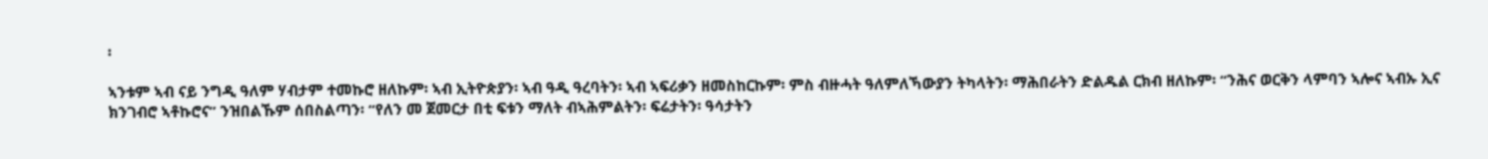፡

ኣንቱም ኣብ ናይ ንግዲ ዓለም ሃብታም ተመኩሮ ዘለኩም፡ ኣብ ኢትዮጵያን፡ ኣብ ዓዲ ዓረባትን፡ ኣብ ኣፍሪቃን ዘመስከርኩም፡ ምስ ብዙሓት ዓለምለኻውያን ትካላትን፡ ማሕበራትን ድልዱል ርክብ ዘለኩም፡ “ንሕና ወርቅን ላምባን ኣሎና ኣብኡ ኢና ክንገብሮ ኣቶኩሮና” ንዝበልኹም ሰበስልጣን፡ “የለን መ ጀመርታ በቲ ፍቱን ማለት ብኣሕምልትን፡ ፍሬታትን፡ ዓሳታትን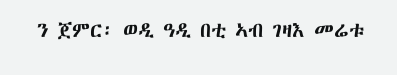ን ጀምር፡ ወዲ ዓዲ በቲ ኣብ ገዛእ መሬቱ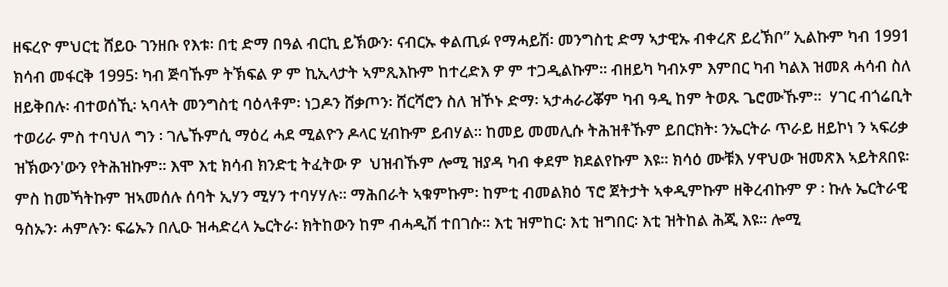ዘፍረዮ ምህርቲ ሸይዑ ገንዘቡ የእቱ፡ በቲ ድማ በዓል ብርኪ ይኽውን፡ ናብርኡ ቀልጢፉ የማሓይሽ፡ መንግስቲ ድማ ኣታዊኡ ብቀረጽ ይረኽቦ” ኢልኩም ካብ 1991 ክሳብ መፋርቅ 1995፡ ካብ ጅባኹም ትኽፍል ዎ ም ኪኢላታት ኣምጺእኩም ከተረድእ ዎ ም ተጋዲልኩም፡፡ ብዘይካ ካብኦም እምበር ካብ ካልእ ዝመጸ ሓሳብ ስለ ዘይቅበሉ፡ ብተወሰኺ፡ ኣባላት መንግስቲ ባዕላቶም፡ ነጋዶን ሸቃጦን፡ ሸርሻሮን ስለ ዝኾኑ ድማ፡ ኣታሓራሪቖም ካብ ዓዲ ከም ትወጹ ጌሮሙኹም፡፡  ሃገር ብጎሬቢት ተወሪራ ምስ ተባህለ ግን ፡ ገሌኹምሲ ማዕረ ሓደ ሚልዮን ዶላር ሂብኩም ይብሃል፡፡ ከመይ መመሊሱ ትሕዝቶኹም ይበርክት፡ ንኤርትራ ጥራይ ዘይኮነ ን ኣፍሪቃ ዝኽውን'ውን የትሕዝኩም፡፡ እሞ እቲ ክሳብ ክንድቲ ትፈትው ዎ  ህዝብኹም ሎሚ ዝያዳ ካብ ቀደም ክደልየኩም እዩ፡፡ ክሳዕ ሙቹእ ሃዋህው ዝመጽእ ኣይትጸበዩ፡ ምስ ከመኻትኩም ዝኣመሰሉ ሰባት ኢሃን ሚሃን ተባሃሃሉ፡፡ ማሕበራት ኣቁምኩም፡ ከምቲ ብመልክዕ ፕሮ ጀትታት ኣቀዲምኩም ዘቅረብኩም ዎ ፡ ኩሉ ኤርትራዊ ዓስኡን፡ ሓምሉን፡ ፍሬኡን በሊዑ ዝሓድረላ ኤርትራ፡ ክትከውን ከም ብሓዲሽ ተበገሱ፡፡ እቲ ዝምከር፡ እቲ ዝግበር፡ እቲ ዝትከል ሕጂ እዩ፡፡ ሎሚ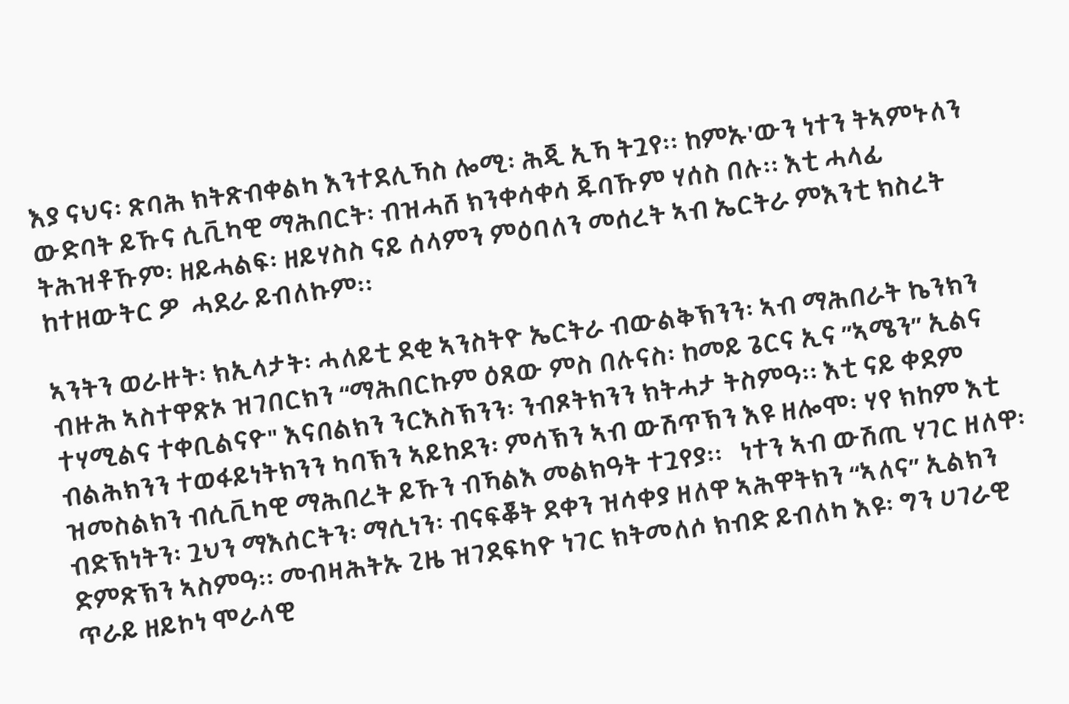እያ ናህና፡ ጽባሕ ክትጽብቀልካ እንተደሊኻስ ሎሚ፡ ሕጂ ኢኻ ትጓየ፡፡ ከምኡ'ውን ነተን ትኣምኑለን ውድባት ይኹና ሲቪካዊ ማሕበርት፡ ብዝሓሸ ክንቀሳቀሳ ጁባኹም ሃሰስ በሉ፡፡ እቲ ሓላፊ ትሕዝቶኹም፡ ዘይሓልፍ፡ ዘይሃስስ ናይ ሰላምን ምዕባለን መሰረት ኣብ ኤርትራ ምእንቲ ክስረት ከተዘውትር ዎ  ሓደራ ይብለኩም፡፡

ኣንትን ወራዙት፡ ክኢላታት፡ ሓለይቲ ደቂ ኣንስትዮ ኤርትራ ብውልቅኽንን፡ ኣብ ማሕበራት ኬንክን ብዙሕ ኣስተዋጽኦ ዝገበርክን “ማሕበርኩም ዕጸው ምስ በሉናስ፡ ከመይ ጌርና ኢና ”ኣሜን” ኢልና ተሃሚልና ተቀቢልናዮ" እናበልክን ንርእስኽንን፡ ንብጾትክንን ክትሓታ ትስምዓ፡፡ እቲ ናይ ቀደም ብልሕክንን ተወፋይነትክንን ካባኽን ኣይከደን፡ ምሳኽን ኣብ ውሽጥኽን እዩ ዘሎሞ፡ ሃየ ክከም እቲ ዝመስልክን ብሲቪካዊ ማሕበረት ይኹን ብኻልእ መልክዓት ተጓየያ፡፡   ነተን ኣብ ውሽጢ ሃገር ዘለዋ፡ ብድኽነትን፡ ጓህን ማእሰርትን፡ ማሲነን፡ ብናፍቖት ደቀን ዝሳቀያ ዘለዋ ኣሕዋትክን “ኣለና” ኢልክን ድምጽኽን ኣስምዓ፡፡ መብዛሕትኡ ጊዜ ዝገደፍካዮ ነገር ክትመለሶ ክብድ ይብለካ እዩ፡ ግን ሀገራዊ ጥራይ ዘይኮነ ሞራላዊ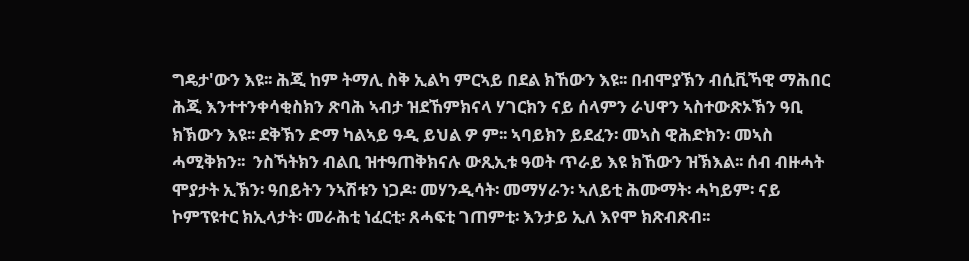ግዴታ'ውን እዩ፡፡ ሕጂ ከም ትማሊ ስቅ ኢልካ ምርኣይ በደል ክኸውን እዩ፡፡ በብሞያኽን ብሲቪኻዊ ማሕበር ሕጂ እንተተንቀሳቂስክን ጽባሕ ኣብታ ዝደኸምክናላ ሃገርክን ናይ ሰላምን ራህዋን ኣስተውጽኦኽን ዓቢ ክኽውን እዩ፡፡ ደቅኽን ድማ ካልኣይ ዓዲ ይህል ዎ ም፡፡ ኣባይክን ይደፈን፡ መኣስ ዊሕድክን፡ መኣስ ሓሚቅክን፡፡  ንስኻትክን ብልቢ ዝተዓጠቅክናሉ ውጺኢቱ ዓወት ጥራይ እዩ ክኸውን ዝኽእል፡፡ ሰብ ብዙሓት ሞያታት ኢኽን፡ ዓበይትን ንኣሽቱን ነጋዶ፡ መሃንዲሳት፡ መማሃራን፡ ኣለይቲ ሕሙማት፡ ሓካይም፡ ናይ ኮምፕዩተር ክኢላታት፡ መራሕቲ ነፈርቲ፡ ጸሓፍቲ ገጠምቲ፡ እንታይ ኢለ እየሞ ክጽብጽብ፡፡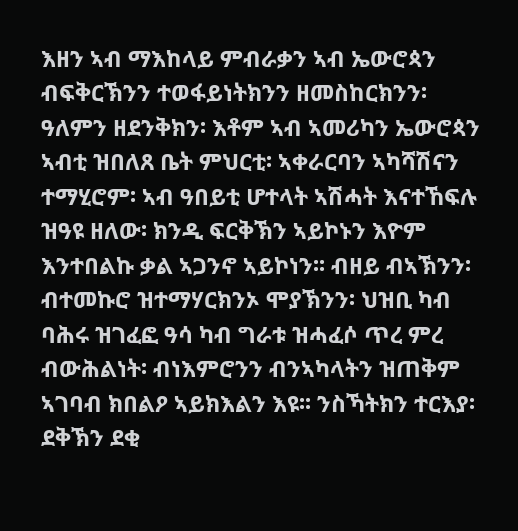እዘን ኣብ ማእከላይ ምብራቃን ኣብ ኤውሮጳን ብፍቅርኽንን ተወፋይነትክንን ዘመስከርክንን፡  ዓለምን ዘደንቅክን፡ እቶም ኣብ ኣመሪካን ኤውሮጳን ኣብቲ ዝበለጸ ቤት ምህርቲ፡ ኣቀራርባን ኣካሻሽናን ተማሂሮም፡ ኣብ ዓበይቲ ሆተላት ኣሽሓት እናተኸፍሉ ዝዓዩ ዘለው፡ ክንዲ ፍርቅኽን ኣይኮኑን እዮም እንተበልኩ ቃል ኣጋንኖ ኣይኮነን፡፡ ብዘይ ብኣኽንን፡ ብተመኩሮ ዝተማሃርክንኦ ሞያኽንን፡ ህዝቢ ካብ ባሕሩ ዝገፈፎ ዓሳ ካብ ግራቱ ዝሓፈሶ ጥረ ምረ ብውሕልነት፡ ብነእምሮንን ብንኣካላትን ዝጠቅም ኣገባብ ክበልዖ ኣይክእልን እዩ፡፡ ንስኻትክን ተርእያ፡ ደቅኽን ደቂ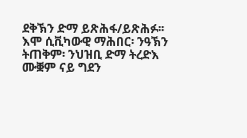ደቅኽን ድማ ይጽሕፋ/ይጽሕፉ፡፡ እሞ ሲቪካውዊ ማሕበር፡ ንዓኽን ትጠቅም፡ ንህዝቢ ድማ ትረድእ ሙቛም ናይ ግደን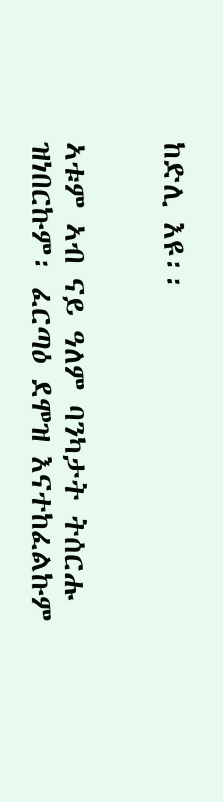ከድሊ እዩ፡፡


ኣቱም ኣብ ናይ ዓለም ባንካታት ትሰርሑ ዝነበርኩም፡ ፈርጣዕ ደሞዝ እናተከፈልኩም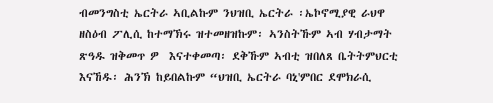ብመንግስቲ ኤርትራ ኣቢልኩም ንህዝቢ ኤርትራ ፡ኤኮኖሚያዊ ራህዋ ዘስዕብ ፖሊሲ ከተማኽሩ ዝተመዘዝኩም፡ ኣንስትኹም ኣብ ሃብታማት ጽዓዱ ዝቅመጥ ዎ  እናተቀመጣ፡ ደቅኹም ኣብቲ ዝበለጸ ቤትትምህርቲ እናኸዱ፡ ሕንኽ ከይበልኩም “ህዝቢ ኤርትራ ባኒ'ምበር ደሞክራሲ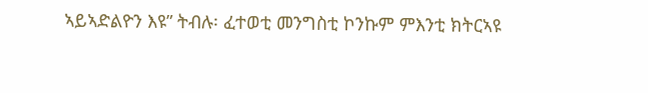ኣይኣድልዮን እዩ” ትብሉ፡ ፈተወቲ መንግስቲ ኮንኩም ምእንቲ ክትርኣዩ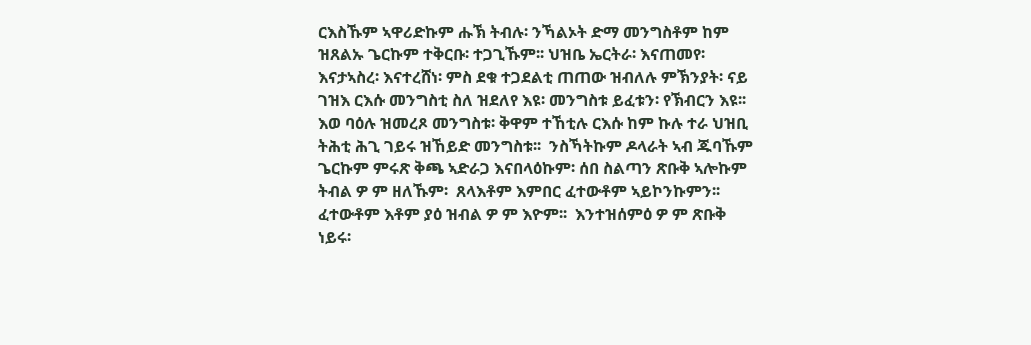ርእስኹም ኣዋሪድኩም ሑኽ ትብሉ፡ ንኻልኦት ድማ መንግስቶም ከም ዝጸልኡ ጌርኩም ተቅርቡ፡ ተጋጊኹም፡፡ ህዝቤ ኤርትራ፡ እናጠመየ፡ እናታኣስረ፡ እናተረሸነ፡ ምስ ደቁ ተጋደልቲ ጠጠው ዝብለሉ ምኽንያት፡ ናይ ገዝእ ርእሱ መንግስቲ ስለ ዝደለየ እዩ፡ መንግስቱ ይፈቱን፡ የኽብርን እዩ፡፡ እወ ባዕሉ ዝመረጾ መንግስቱ፡ ቅዋም ተኸቲሉ ርእሱ ከም ኩሉ ተራ ህዝቢ ትሕቲ ሕጊ ገይሩ ዝኸይድ መንግስቱ፡፡  ንስኻትኩም ዶላራት ኣብ ጁባኹም ጌርኩም ምሩጽ ቅጫ ኣድራጋ እናበላዕኩም፡ ሰበ ስልጣን ጽቡቅ ኣሎኩም ትብል ዎ ም ዘለኹም፡  ጸላእቶም እምበር ፈተውቶም ኣይኮንኩምን፡፡ ፈተውቶም እቶም ያዕ ዝብል ዎ ም እዮም፡፡  እንተዝሰምዕ ዎ ም ጽቡቅ ነይሩ፡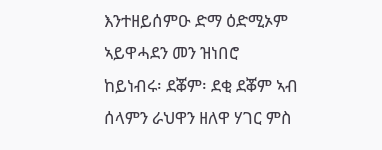እንተዘይሰምዑ ድማ ዕድሚኦም ኣይዋሓደን መን ዝነበሮ ከይነብሩ፡ ደቖም፡ ደቂ ደቖም ኣብ ሰላምን ራህዋን ዘለዋ ሃገር ምስ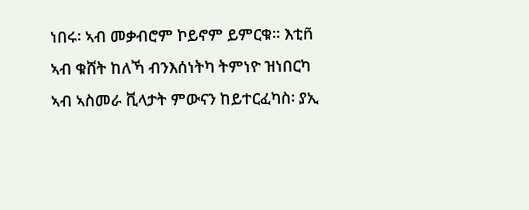ነበሩ፡ ኣብ መቃብሮም ኮይኖም ይምርቁ፡፡ እቲñ ኣብ ቁሸት ከለኻ ብንእሰነትካ ትምነዮ ዝነበርካ ኣብ ኣስመራ ቪላታት ምውናን ከይተርፈካስ፡ ያኢ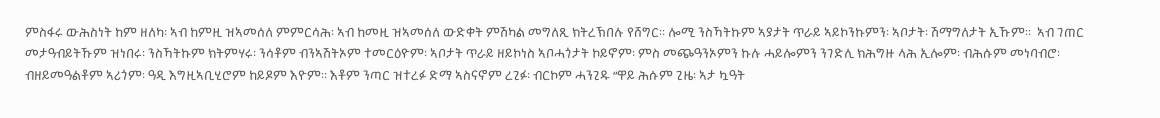ምስፋሩ ውሕስነት ከም ዘለካ፡ ኣብ ከምዚ ዝኣመሰለ ምምርሳሕ፡ ኣብ ከመዚ ዝኣመሰለ ውድቀት ምሽካል መግለጺ ክትረኽበሉ የሸግር፡፡ ሎሚ ንስኻትኩም ኣያታት ጥራይ ኣይኮንኩምን፡ ኣቦታት፡ ሽማግለታት ኢኹም፡፡  ኣብ ገጠር መታዓብይትኹም ዝነበሩ፡ ንስኻትኩም ክትምሃሩ፡ ንሳቶም ብንኣሽትኦም ተመርዕዮም፡ ኣቦታት ጥራይ ዘይኮነስ ኣቦሓጎታት ኮይኖም፡ ምስ መጭዓንኦምን ኩሉ ሓይሎምን ንገድሊ ክሕግዙ ላሕ ኢሎም፡ ብሕሱም መነባብሮ፡ ብዘይመዓልቶም ኣሪጎም፡ ዓዲ እግዚኣቢሂሮም ከይዶም እዮም፡፡ እቶም ንጣር ዝተረፉ ድማ ኣስናኖም ረጊፉ፡ ብርኮም ሓንጊዱ “ዋይ ሕሱም ጊዜ፡ ኣታ ኳዓት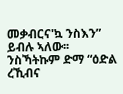መቃብርና'ኳ ንስእን” ይብሉ ኣለው፡፡ ንስኻትኩም ድማ “ዕድል ረኺብና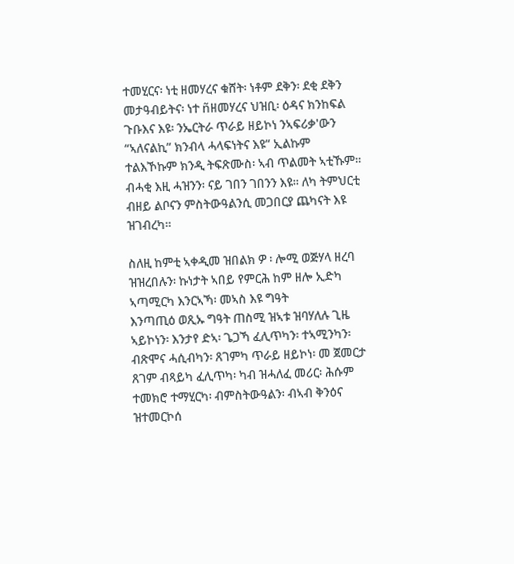ተመሂርና፡ ነቲ ዘመሃረና ቁሸት፡ ነቶም ደቅን፡ ደቂ ደቅን መታዓብይትና፡ ነተ ñዘመሃረና ህዝቢ፡ ዕዳና ክንከፍል ጉቡእና እዩ፡ ንኤርትራ ጥራይ ዘይኮነ ንኣፍሪቃ'ውን “ኣለናልኪ” ክንብላ ሓላፍነትና እዩ” ኢልኩም ተልእኾኩም ክንዲ ትፍጽሙስ፡ ኣብ ጥልመት ኣቲኹም፡፡ ብሓቂ እዚ ሓዝንን፡ ናይ ገበን ገበንን እዩ፡፡ ለካ ትምህርቲ ብዘይ ልቦናን ምስትውዓልንሲ መጋበርያ ጨካናት እዩ ዝገብረካ፡፡

ስለዚ ከምቲ ኣቀዲመ ዝበልክ ዎ ፡ ሎሚ ወጅሃላ ዘረባ ዝዝረበሉን፡ ኩነታት ኣበይ የምርሕ ከም ዘሎ ኢድካ ኣጣሚርካ እንርኣኻ፡ መኣስ እዩ ግዓት
እንጣጢዕ ወጺኡ ግዓት ጠስሚ ዝኣቱ ዝባሃለሉ ጊዜ ኣይኮነን፡ እንታየ ድኣ፡ ጌጋኻ ፈሊጥካን፡ ተኣሚንካን፡ ብጽሞና ሓሲብካን፡ ጸገምካ ጥራይ ዘይኮነ፡ መ ጀመርታ ጸገም ብጻይካ ፈሊጥካ፡ ካብ ዝሓለፈ መሪር፡ ሕሱም ተመክሮ ተማሂርካ፡ ብምስትውዓልን፡ ብኣብ ቅንዕና ዝተመርኮሰ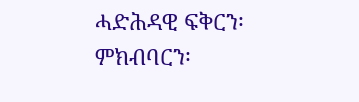ሓድሕዳዊ ፍቅርን፡ ምክብባርን፡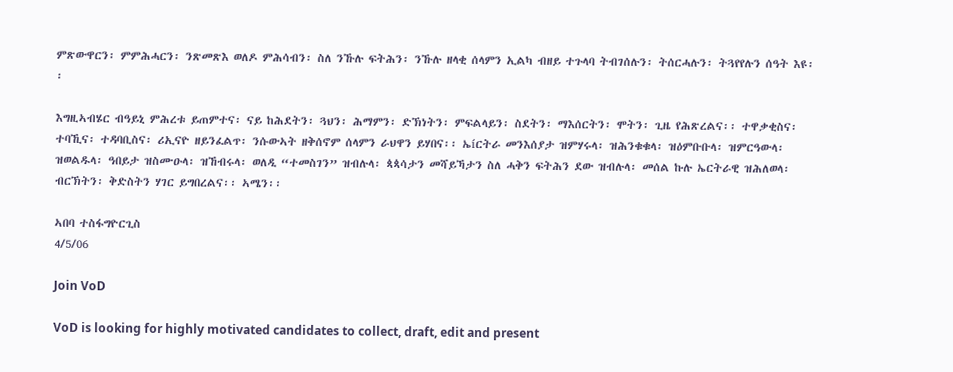ምጽውዋርን፡ ምምሕሓርን፡ ንጽመጽእ ወለዶ ምሕሳብን፡ ስለ ንኹሉ ፍትሕን፡ ንኹሉ ዘላቂ ሰላምን ኢልካ ብዘይ ተጉላባ ትብገሰሉን፡ ትሰርሓሉን፡ ትጓየየሉን ሰዓት እዩ፡፡

እግዚኣብሄር ብዓይኒ ምሕረቱ ይጠምተና፡ ናይ ከሕደትን፡ ጓህን፡ ሕማምን፡ ድኽነትን፡ ምፍልላይን፡ ስደትን፡ ማእሰርትን፡ ሞትን፡ ጊዜ የሕጽረልና፡፡ ተዋቃቂስና፡ ተባኺና፡ ተዳባቢስና፡ ሪኢናዮ ዘይንፈልጥ፡ ንሱውኣት ዘቅሰኖም ሰላምን ራህዋን ይሃበና፡፡ ኤíርትራ መንእሰያታ ዝምሃሩላ፡ ዝሕንቁቁላ፡ ዝዕምቡቡላ፡ ዝምርዓውላ፡ ዝወልዱላ፡ ዓበይታ ዝስሙዑላ፡ ዝኸብሩላ፡ ወለዲ “ተመስገን” ዝብሉላ፡ ጳጳሳታን መሻይኻታን ስለ ሓቅን ፍትሕን ደው ዝብሉላ፡ መሰል ኩሉ ኤርትራዊ ዝሕለወላ፡ ብርኽትን፡ ቅድስትን ሃገር ይግበረልና፡፡ ኣሜን፡፡

ኣበባ ተስፋግዮርጊስ
4/5/06

Join VoD

VoD is looking for highly motivated candidates to collect, draft, edit and present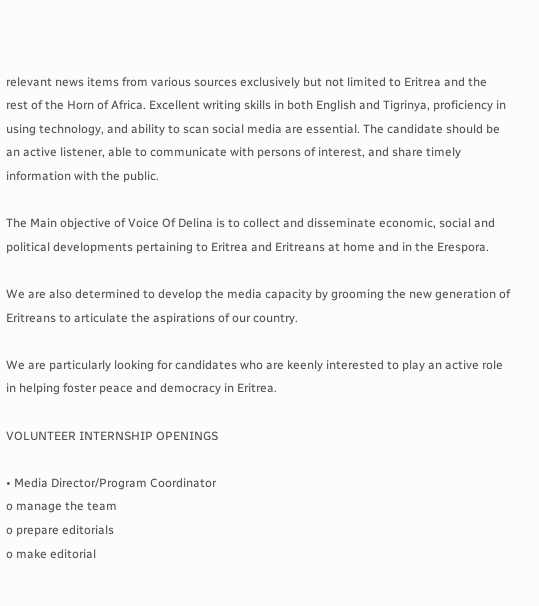relevant news items from various sources exclusively but not limited to Eritrea and the rest of the Horn of Africa. Excellent writing skills in both English and Tigrinya, proficiency in using technology, and ability to scan social media are essential. The candidate should be an active listener, able to communicate with persons of interest, and share timely information with the public.

The Main objective of Voice Of Delina is to collect and disseminate economic, social and political developments pertaining to Eritrea and Eritreans at home and in the Erespora.

We are also determined to develop the media capacity by grooming the new generation of Eritreans to articulate the aspirations of our country.

We are particularly looking for candidates who are keenly interested to play an active role in helping foster peace and democracy in Eritrea.

VOLUNTEER INTERNSHIP OPENINGS

• Media Director/Program Coordinator
o manage the team
o prepare editorials
o make editorial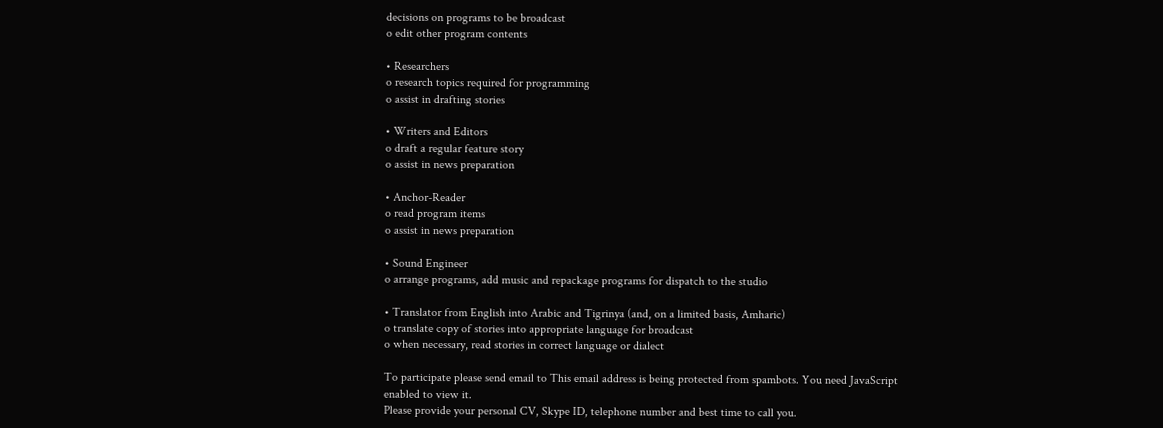decisions on programs to be broadcast
o edit other program contents

• Researchers
o research topics required for programming
o assist in drafting stories

• Writers and Editors
o draft a regular feature story
o assist in news preparation

• Anchor-Reader
o read program items
o assist in news preparation

• Sound Engineer
o arrange programs, add music and repackage programs for dispatch to the studio

• Translator from English into Arabic and Tigrinya (and, on a limited basis, Amharic)
o translate copy of stories into appropriate language for broadcast
o when necessary, read stories in correct language or dialect

To participate please send email to This email address is being protected from spambots. You need JavaScript enabled to view it.
Please provide your personal CV, Skype ID, telephone number and best time to call you.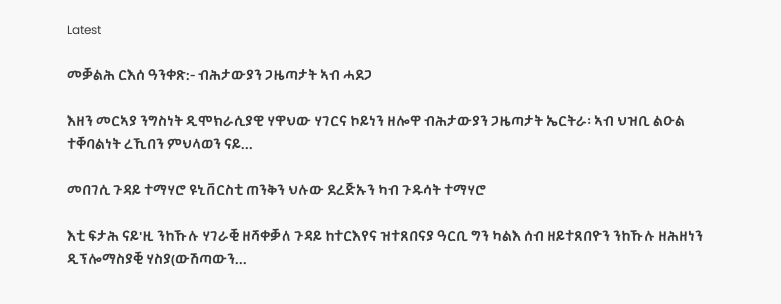Latest

መቓልሕ ርእሰ ዓንቀጽ:- ብሕታውያን ጋዜጣታት ኣብ ሓደጋ

እዘን መርኣያ ንግስነት ዲሞክራሲያዊ ሃዋህው ሃገርና ኮይነን ዘሎዋ ብሕታውያን ጋዜጣታት ኤርትራ፡ ኣብ ህዝቢ ልዑል ተቐባልነት ረኺበን ምህላወን ናይ...

መበገሲ ጉዳይ ተማሃሮ ዩኒቨርስቲ ጠንቅን ህሉው ደረጅኡን ካብ ጉዱሳት ተማሃሮ

እቲ ፍታሕ ናይ'ዚ ንከኹሉ ሃገራቒ ዘሻቀቓለ ጉዳይ ከተርእየና ዝተጸበናያ ዓርቢ ግን ካልእ ሰብ ዘይተጸበዮን ንከኹሉ ዘሕዘነን ዲፕሎማስያቒ ሃስያ(ውሽጣውን...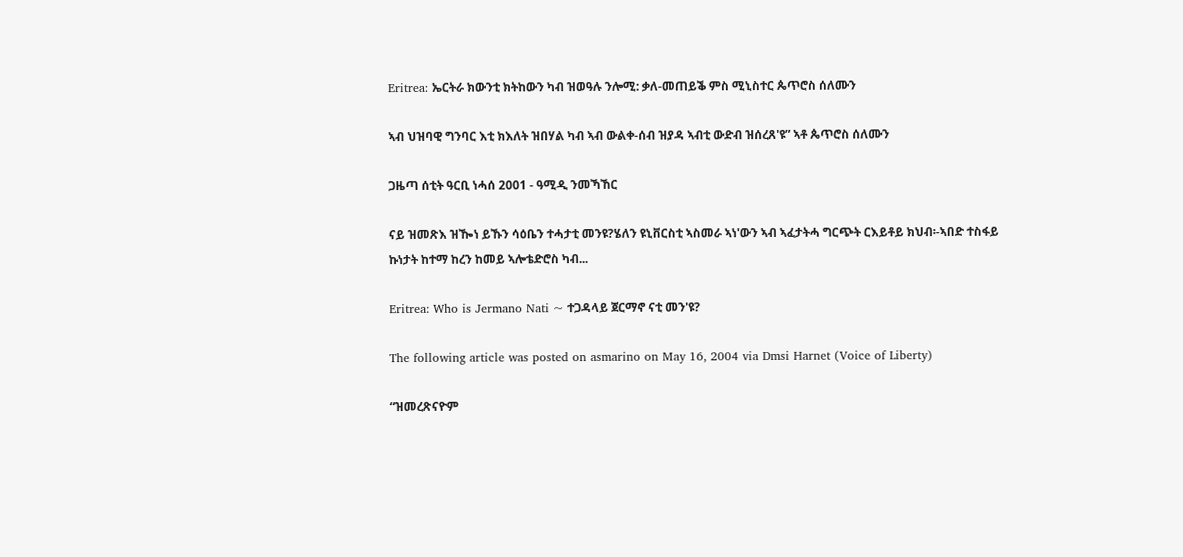Eritrea: ኤርትራ ክውንቲ ክትከውን ካብ ዝወዓሉ ንሎሚ: ቃለ-መጠይቕ ምስ ሚኒስተር ጴጥሮስ ሰለሙን

ኣብ ህዝባዊ ግንባር እቲ ክእለት ዝበሃል ካብ ኣብ ውልቀ-ሰብ ዝያዳ ኣብቲ ውድብ ዝሰረጸ'ዩ” ኣቶ ጴጥሮስ ሰለሙን

ጋዜጣ ሰቲት ዓርቢ ነሓሰ 2001 - ዓሚዲ ንመኻኸር

ናይ ዝመጽእ ዝዀነ ይኹን ሳዕቤን ተሓታቲ መንዩ?ሄለን ዩኒቨርስቲ ኣስመራ ኣነ'ውን ኣብ ኣፈታትሓ ግርጭት ርእይቶይ ክህብ፡-ኣበድ ተስፋይ ኩነታት ከተማ ከረን ከመይ ኣሎቴድሮስ ካብ...

Eritrea: Who is Jermano Nati ~ ተጋዳላይ ጀርማኖ ናቲ መን'ዩ?

The following article was posted on asmarino on May 16, 2004 via Dmsi Harnet (Voice of Liberty)

“ዝመረጽናዮም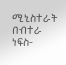ሚኒስተራት በብተራ ነፍስ-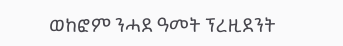ወከፎም ንሓደ ዓመት ፕረዚደንት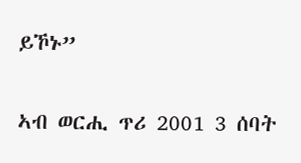ይኾኑ”

ኣብ ወርሒ ጥሪ 2001 3 ሰባት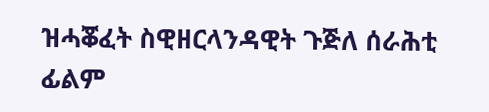ዝሓቖፈት ስዊዘርላንዳዊት ጉጅለ ሰራሕቲ ፊልም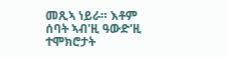መጺኣ ነይራ። እቶም ሰባት ኣብ'ዚ ዓውድ'ዚ ተሞክሮታት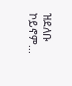ዝደለቡ ኮይኖም...